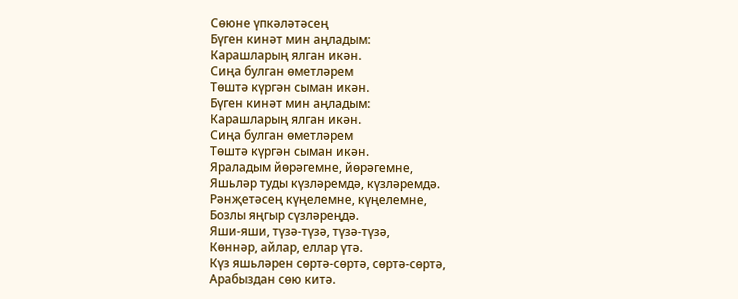Сөюне үпкәләтәсең
Бүген кинәт мин аңладым:
Карашларың ялган икән.
Сиңа булган өметләрем
Төштә күргән сыман икән.
Бүген кинәт мин аңладым:
Карашларың ялган икән.
Сиңа булган өметләрем
Төштә күргән сыман икән.
Яраладым йөрәгемне, йөрәгемне,
Яшьләр туды күзләремдә, күзләремдә.
Рәнҗетәсең күңелемне, күңелемне,
Бозлы яңгыр сүзләреңдә.
Яши-яши, түзә-түзә, түзә-түзә,
Көннәр, айлар, еллар үтә.
Күз яшьләрен сөртә-сөртә, сөртә-сөртә,
Арабыздан сөю китә.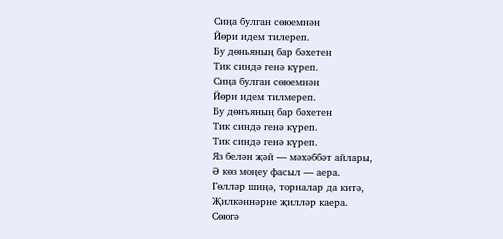Сиңа булган сөюемнән
Йөри идем тилереп.
Бу дөньяның бар бәхетен
Тик синдә генә күреп.
Сиңа булган сөюемнән
Йөри идем тилмереп.
Бу дөнъяның бар бәхетен
Тик синдә генә күреп.
Тик синдә генә күреп.
Яз белән җәй — мәхәббәт айлары,
Ә көз моңеу фасыл — аера.
Гөлләр шиңә, торналар да китә,
Җилкәннәрне җилләр каера.
Сөюгә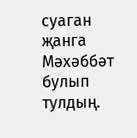суаган җанга
Мәхәббәт булып тулдың.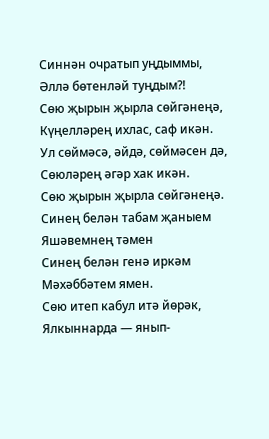Синнән очратып уңдыммы,
Әллә бөтенләй туңдым?!
Сөю җырын җырла сөйгәнеңә,
Күңелләрең ихлас, саф икән.
Ул сөймәсә, әйдә, сөймәсен дә,
Сөюләрең әгәр хак икән.
Сөю җырын җырла сөйгәнеңә.
Синең белән табам җаныем
Яшәвемнең тәмен
Синең белән генә иркәм
Мәхәббәтем ямен.
Сөю итеп кабул итә йөрәк,
Ялкыннарда — янып-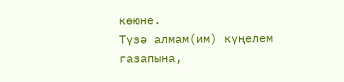көюне.
Түзә алмам(им) күңелем газапына,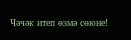Чәчәк итеп өзмә сөюне!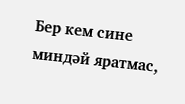Бер кем сине миндәй яратмас,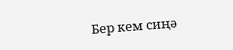Бер кем сиңә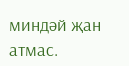миндәй җан атмас.